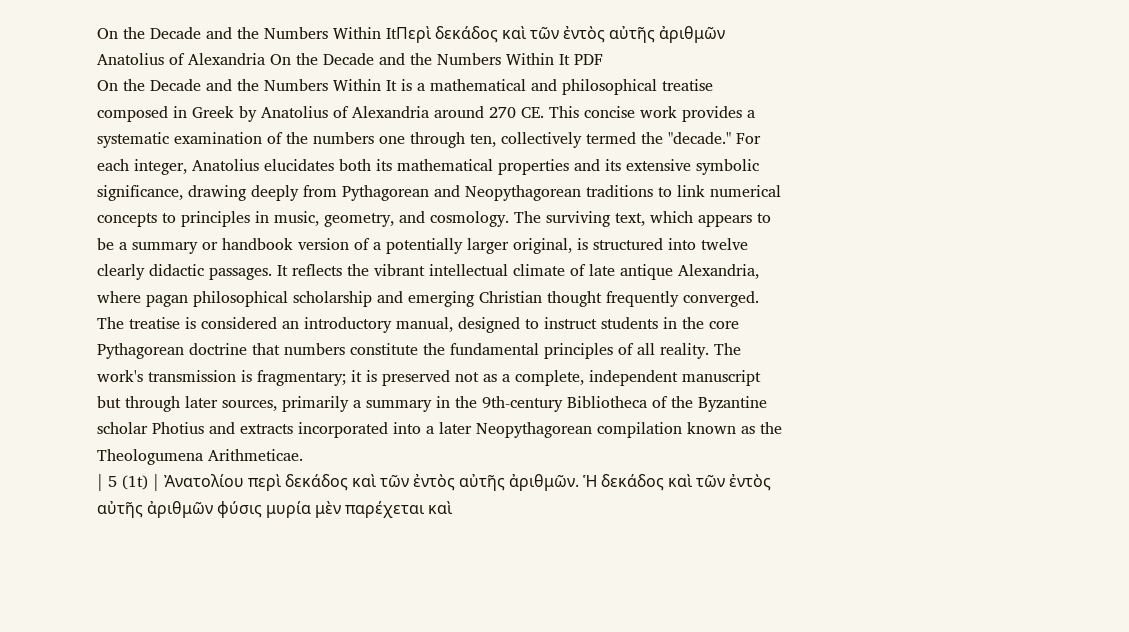On the Decade and the Numbers Within ItΠερὶ δεκάδος καὶ τῶν ἐντὸς αὐτῆς ἀριθμῶν
Anatolius of Alexandria On the Decade and the Numbers Within It PDF
On the Decade and the Numbers Within It is a mathematical and philosophical treatise composed in Greek by Anatolius of Alexandria around 270 CE. This concise work provides a systematic examination of the numbers one through ten, collectively termed the "decade." For each integer, Anatolius elucidates both its mathematical properties and its extensive symbolic significance, drawing deeply from Pythagorean and Neopythagorean traditions to link numerical concepts to principles in music, geometry, and cosmology. The surviving text, which appears to be a summary or handbook version of a potentially larger original, is structured into twelve clearly didactic passages. It reflects the vibrant intellectual climate of late antique Alexandria, where pagan philosophical scholarship and emerging Christian thought frequently converged. The treatise is considered an introductory manual, designed to instruct students in the core Pythagorean doctrine that numbers constitute the fundamental principles of all reality. The work's transmission is fragmentary; it is preserved not as a complete, independent manuscript but through later sources, primarily a summary in the 9th-century Bibliotheca of the Byzantine scholar Photius and extracts incorporated into a later Neopythagorean compilation known as the Theologumena Arithmeticae.
| 5 (1t) | Ἀνατολίου περὶ δεκάδος καὶ τῶν ἐντὸς αὐτῆς ἀριθμῶν. Ἡ δεκάδος καὶ τῶν ἐντὸς αὐτῆς ἀριθμῶν φύσις μυρία μὲν παρέχεται καὶ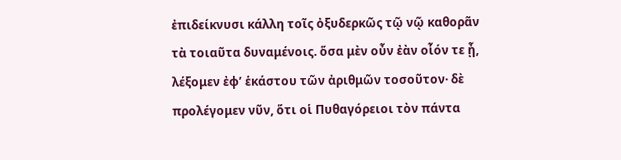ἐπιδείκνυσι κάλλη τοῖς ὀξυδερκῶς τῷ νῷ καθορᾶν τὰ τοιαῦτα δυναμένοις. ὅσα μὲν οὖν ἐὰν οἷόν τε ᾖ, λέξομεν ἐφ’ ἑκάστου τῶν ἀριθμῶν τοσοῦτον· δὲ προλέγομεν νῦν, ὅτι οἱ Πυθαγόρειοι τὸν πάντα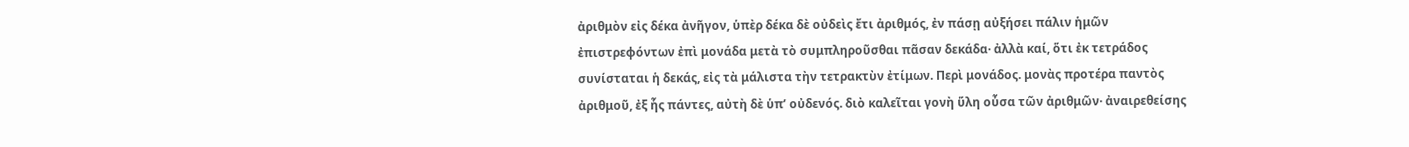ἀριθμὸν εἰς δέκα ἀνῆγον, ὑπὲρ δέκα δὲ οὐδεὶς ἔτι ἀριθμός, ἐν πάσῃ αὐξήσει πάλιν ἡμῶν ἐπιστρεφόντων ἐπὶ μονάδα μετὰ τὸ συμπληροῦσθαι πᾶσαν δεκάδα· ἀλλὰ καί, ὅτι ἐκ τετράδος συνίσταται ἡ δεκάς, εἰς τὰ μάλιστα τὴν τετρακτὺν ἐτίμων. Περὶ μονάδος. μονὰς προτέρα παντὸς ἀριθμοῦ, ἐξ ἧς πάντες, αὐτὴ δὲ ὑπ’ οὐδενός. διὸ καλεῖται γονὴ ὕλη οὖσα τῶν ἀριθμῶν· ἀναιρεθείσης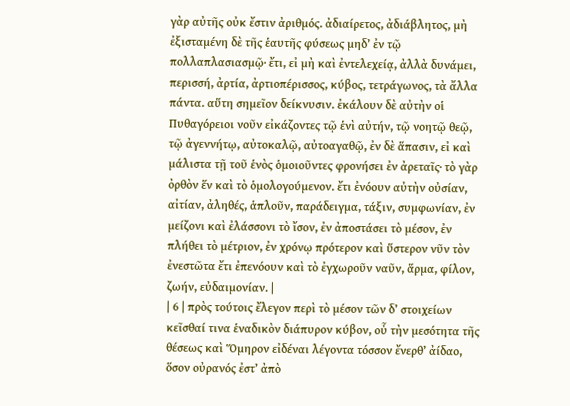γὰρ αὐτῆς οὐκ ἔστιν ἀριθμός. ἀδιαίρετος, ἀδιάβλητος, μὴ ἐξισταμένη δὲ τῆς ἑαυτῆς φύσεως μηδ’ ἐν τῷ πολλαπλασιασμῷ· ἔτι, εἰ μὴ καὶ ἐντελεχείᾳ, ἀλλὰ δυνάμει, περισσή, ἀρτία, ἀρτιοπέρισσος, κύβος, τετράγωνος, τὰ ἄλλα πάντα. αὕτη σημεῖον δείκνυσιν. ἐκάλουν δὲ αὐτὴν οἱ Πυθαγόρειοι νοῦν εἰκάζοντες τῷ ἑνὶ αὐτήν, τῷ νοητῷ θεῷ, τῷ ἀγεννήτῳ, αὐτοκαλῷ, αὐτοαγαθῷ, ἐν δὲ ἅπασιν, εἰ καὶ μάλιστα τῇ τοῦ ἑνὸς ὁμοιοῦντες φρονήσει ἐν ἀρεταῖς· τὸ γὰρ ὀρθὸν ἕν καὶ τὸ ὁμολογούμενον. ἔτι ἐνόουν αὐτὴν οὐσίαν, αἰτίαν, ἀληθές, ἁπλοῦν, παράδειγμα, τάξιν, συμφωνίαν, ἐν μείζονι καὶ ἐλάσσονι τὸ ἴσον, ἐν ἀποστάσει τὸ μέσον, ἐν πλήθει τὸ μέτριον, ἐν χρόνῳ πρότερον καὶ ὕστερον νῦν τὸν ἐνεστῶτα ἔτι ἐπενόουν καὶ τὸ ἐγχωροῦν ναῦν, ἅρμα, φίλον, ζωήν, εὐδαιμονίαν. |
| 6 | πρὸς τούτοις ἔλεγον περὶ τὸ μέσον τῶν δ’ στοιχείων κεῖσθαί τινα ἑναδικὸν διάπυρον κύβον, οὗ τὴν μεσότητα τῆς θέσεως καὶ Ὅμηρον εἰδέναι λέγοντα τόσσον ἔνερθ’ ἀίδαο, ὅσον οὐρανός ἐστ’ ἀπὸ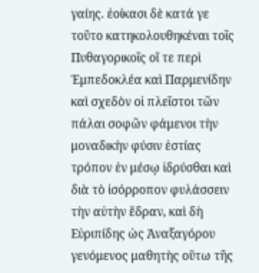γαίης. ἐοίκασι δὲ κατά γε τοῦτο κατηκολουθηκέναι τοῖς Πυθαγορικοῖς οἵ τε περὶ Ἐμπεδοκλέα καὶ Παρμενίδην καὶ σχεδὸν οἱ πλεῖστοι τῶν πάλαι σοφῶν φάμενοι τὴν μοναδικὴν φύσιν ἑστίας τρόπον ἐν μέσῳ ἱδρύσθαι καὶ διὰ τὸ ἰσόρροπον φυλάσσειν τὴν αὐτὴν ἕδραν, καὶ δὴ Εὐριπίδης ὡς Ἀναξαγόρου γενόμενος μαθητὴς οὕτω τῆς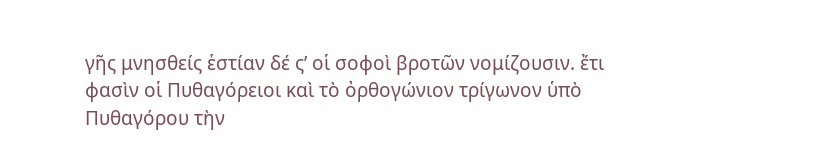γῆς μνησθείς ἑστίαν δέ ς’ οἱ σοφοὶ βροτῶν νομίζουσιν. ἔτι φασὶν οἱ Πυθαγόρειοι καὶ τὸ ὀρθογώνιον τρίγωνον ὑπὸ Πυθαγόρου τὴν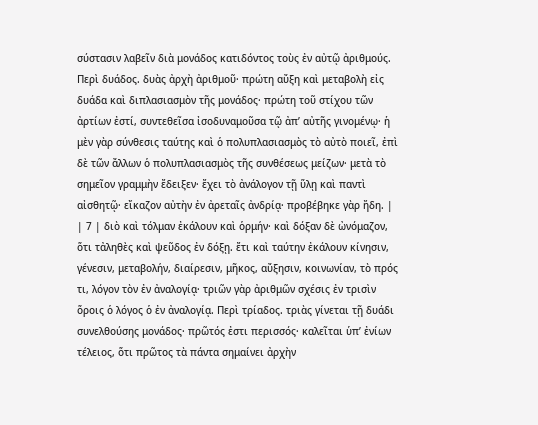σύστασιν λαβεῖν διὰ μονάδος κατιδόντος τοὺς ἐν αὐτῷ ἀριθμούς. Περὶ δυάδος. δυὰς ἀρχὴ ἀριθμοῦ· πρώτη αὔξη καὶ μεταβολὴ εἰς δυάδα καὶ διπλασιασμὸν τῆς μονάδος· πρώτη τοῦ στίχου τῶν ἀρτίων ἐστί, συντεθεῖσα ἰσοδυναμοῦσα τῷ ἀπ’ αὐτῆς γινομένῳ· ἡ μὲν γὰρ σύνθεσις ταύτης καὶ ὁ πολυπλασιασμὸς τὸ αὐτὸ ποιεῖ, ἐπὶ δὲ τῶν ἄλλων ὁ πολυπλασιασμὸς τῆς συνθέσεως μείζων· μετὰ τὸ σημεῖον γραμμὴν ἔδειξεν· ἔχει τὸ ἀνάλογον τῇ ὕλῃ καὶ παντὶ αἰσθητῷ· εἴκαζον αὐτὴν ἐν ἀρεταῖς ἀνδρίᾳ· προβέβηκε γὰρ ἤδη. |
| 7 | διὸ καὶ τόλμαν ἐκάλουν καὶ ὁρμήν· καὶ δόξαν δὲ ὠνόμαζον, ὅτι τἀληθὲς καὶ ψεῦδος ἐν δόξῃ. ἔτι καὶ ταύτην ἐκάλουν κίνησιν, γένεσιν, μεταβολήν, διαίρεσιν, μῆκος, αὔξησιν, κοινωνίαν, τὸ πρός τι, λόγον τὸν ἐν ἀναλογίᾳ· τριῶν γὰρ ἀριθμῶν σχέσις ἐν τρισὶν ὅροις ὁ λόγος ὁ ἐν ἀναλογίᾳ. Περὶ τρίαδος. τριὰς γίνεται τῇ δυάδι συνελθούσης μονάδος· πρῶτός ἐστι περισσός· καλεῖται ὑπ’ ἐνίων τέλειος, ὅτι πρῶτος τὰ πάντα σημαίνει ἀρχὴν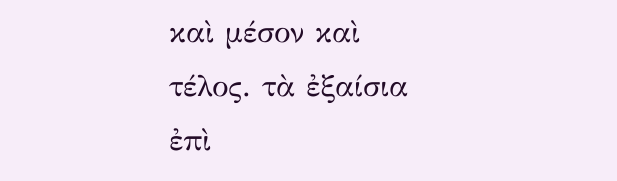καὶ μέσον καὶ τέλος. τὰ ἐξαίσια ἐπὶ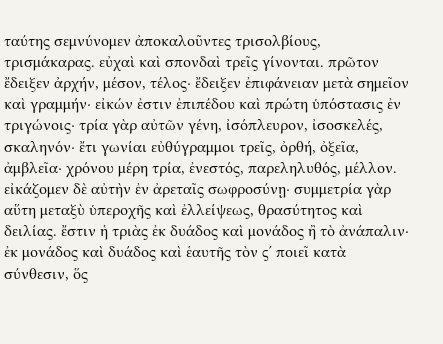ταύτης σεμνύνομεν ἀποκαλοῦντες τρισολβίους, τρισμάκαρας. εὐχαὶ καὶ σπονδαὶ τρεῖς γίνονται. πρῶτον ἔδειξεν ἀρχήν, μέσον, τέλος· ἔδειξεν ἐπιφάνειαν μετὰ σημεῖον καὶ γραμμήν· εἰκών ἐστιν ἐπιπέδου καὶ πρώτη ὑπόστασις ἐν τριγώνοις· τρία γὰρ αὐτῶν γένη, ἰσόπλευρον, ἰσοσκελές, σκαληνόν· ἔτι γωνίαι εὐθύγραμμοι τρεῖς, ὀρθή, ὀξεῖα, ἀμβλεῖα· χρόνου μέρη τρία, ἐνεστός, παρεληλυθός, μέλλον. εἰκάζομεν δὲ αὐτὴν ἐν ἀρεταῖς σωφροσύνῃ· συμμετρία γὰρ αὕτη μεταξὺ ὑπεροχῆς καὶ ἐλλείψεως, θρασύτητος καὶ δειλίας. ἔστιν ἡ τριὰς ἐκ δυάδος καὶ μονάδος ἢ τὸ ἀνάπαλιν· ἐκ μονάδος καὶ δυάδος καὶ ἑαυτῆς τὸν ϛʹ ποιεῖ κατὰ σύνθεσιν, ὅς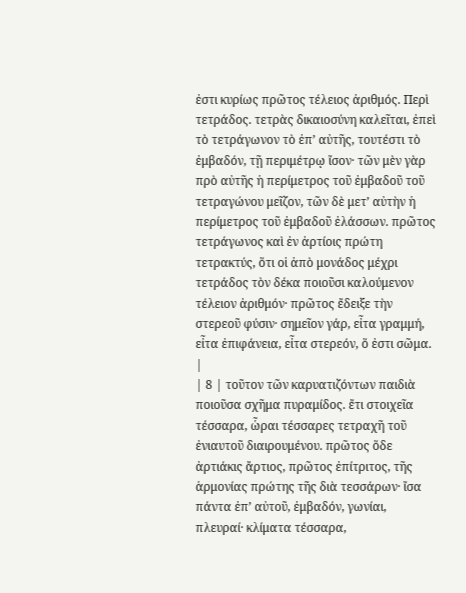ἐστι κυρίως πρῶτος τέλειος ἀριθμός. Περὶ τετράδος. τετρὰς δικαιοσύνη καλεῖται, ἐπεὶ τὸ τετράγωνον τὸ ἐπ’ αὐτῆς, τουτέστι τὸ ἐμβαδόν, τῇ περιμέτρῳ ἴσον· τῶν μὲν γὰρ πρὸ αὐτῆς ἡ περίμετρος τοῦ ἐμβαδοῦ τοῦ τετραγώνου μεῖζον, τῶν δὲ μετ’ αὐτὴν ἡ περίμετρος τοῦ ἐμβαδοῦ ἐλάσσων. πρῶτος τετράγωνος καὶ ἐν ἀρτίοις πρώτη τετρακτύς, ὅτι οἱ ἀπὸ μονάδος μέχρι τετράδος τὸν δέκα ποιοῦσι καλούμενον τέλειον ἀριθμόν· πρῶτος ἔδειξε τὴν στερεοῦ φύσιν· σημεῖον γάρ, εἶτα γραμμή, εἶτα ἐπιφάνεια, εἶτα στερεόν, ὅ ἐστι σῶμα. |
| 8 | τοῦτον τῶν καρυατιζόντων παιδιὰ ποιοῦσα σχῆμα πυραμίδος. ἔτι στοιχεῖα τέσσαρα, ὧραι τέσσαρες τετραχῆ τοῦ ἐνιαυτοῦ διαιρουμένου. πρῶτος ὅδε ἀρτιάκις ἄρτιος, πρῶτος ἐπίτριτος, τῆς ἁρμονίας πρώτης τῆς διὰ τεσσάρων· ἴσα πάντα ἐπ’ αὐτοῦ, ἐμβαδόν, γωνίαι, πλευραί· κλίματα τέσσαρα,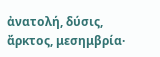ἀνατολή, δύσις, ἄρκτος, μεσημβρία·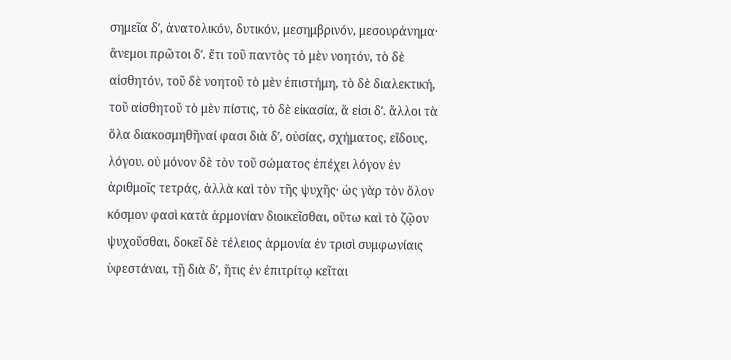σημεῖα δʹ, ἀνατολικόν, δυτικόν, μεσημβρινόν, μεσουράνημα· ἄνεμοι πρῶτοι δʹ. ἔτι τοῦ παντὸς τὸ μὲν νοητόν, τὸ δὲ αἰσθητόν, τοῦ δὲ νοητοῦ τὸ μὲν ἐπιστήμη, τὸ δὲ διαλεκτική, τοῦ αἰσθητοῦ τὸ μὲν πίστις, τὸ δὲ εἰκασία, ἅ εἰσι δʹ. ἄλλοι τὰ ὅλα διακοσμηθῆναί φασι διὰ δʹ, οὐσίας, σχήματος, εἴδους, λόγου. οὐ μόνον δὲ τὸν τοῦ σώματος ἐπέχει λόγον ἐν ἀριθμοῖς τετράς, ἀλλὰ καὶ τὸν τῆς ψυχῆς· ὡς γὰρ τὸν ὅλον κόσμον φασὶ κατὰ ἁρμονίαν διοικεῖσθαι, οὕτω καὶ τὸ ζῷον ψυχοῦσθαι, δοκεῖ δὲ τέλειος ἁρμονία ἐν τρισὶ συμφωνίαις ὑφεστάναι, τῇ διὰ δʹ, ἥτις ἐν ἐπιτρίτῳ κεῖται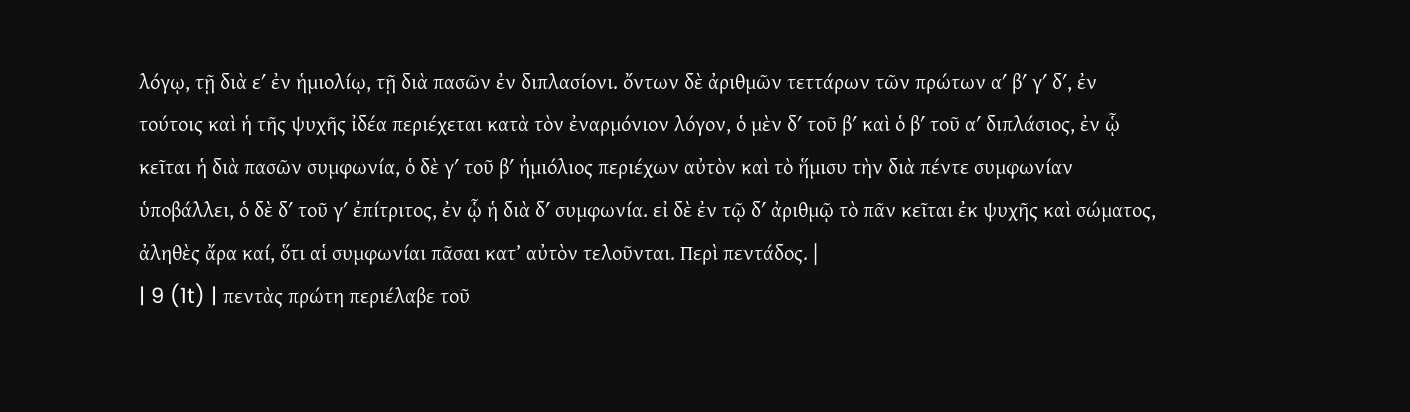λόγῳ, τῇ διὰ εʹ ἐν ἡμιολίῳ, τῇ διὰ πασῶν ἐν διπλασίονι. ὄντων δὲ ἀριθμῶν τεττάρων τῶν πρώτων αʹ βʹ γʹ δʹ, ἐν τούτοις καὶ ἡ τῆς ψυχῆς ἰδέα περιέχεται κατὰ τὸν ἐναρμόνιον λόγον, ὁ μὲν δʹ τοῦ βʹ καὶ ὁ βʹ τοῦ αʹ διπλάσιος, ἐν ᾧ κεῖται ἡ διὰ πασῶν συμφωνία, ὁ δὲ γʹ τοῦ βʹ ἡμιόλιος περιέχων αὐτὸν καὶ τὸ ἥμισυ τὴν διὰ πέντε συμφωνίαν ὑποβάλλει, ὁ δὲ δʹ τοῦ γʹ ἐπίτριτος, ἐν ᾧ ἡ διὰ δʹ συμφωνία. εἰ δὲ ἐν τῷ δʹ ἀριθμῷ τὸ πᾶν κεῖται ἐκ ψυχῆς καὶ σώματος, ἀληθὲς ἄρα καί, ὅτι αἱ συμφωνίαι πᾶσαι κατ’ αὐτὸν τελοῦνται. Περὶ πεντάδος. |
| 9 (1t) | πεντὰς πρώτη περιέλαβε τοῦ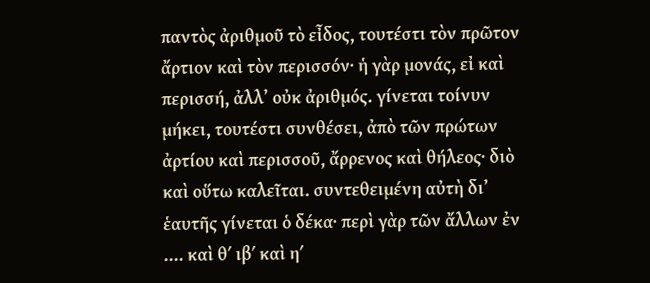παντὸς ἀριθμοῦ τὸ εἶδος, τουτέστι τὸν πρῶτον ἄρτιον καὶ τὸν περισσόν· ἡ γὰρ μονάς, εἰ καὶ περισσή, ἀλλ’ οὐκ ἀριθμός. γίνεται τοίνυν μήκει, τουτέστι συνθέσει, ἀπὸ τῶν πρώτων ἀρτίου καὶ περισσοῦ, ἄρρενος καὶ θήλεος· διὸ καὶ οὕτω καλεῖται. συντεθειμένη αὐτὴ δι’ ἑαυτῆς γίνεται ὁ δέκα· περὶ γὰρ τῶν ἄλλων ἐν .... καὶ θʹ ιβʹ καὶ ηʹ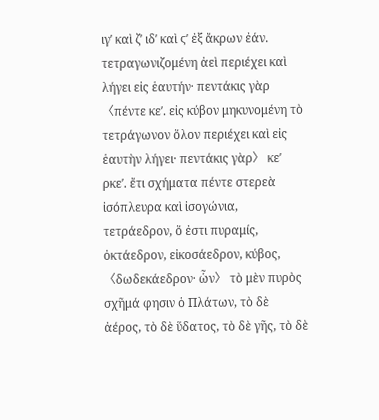ιγʹ καὶ ζʹ ιδʹ καὶ ϛʹ ἐξ ἄκρων ἐάν. τετραγωνιζομένη ἀεὶ περιέχει καὶ λήγει εἰς ἑαυτήν· πεντάκις γὰρ 〈πέντε κεʹ. εἰς κύβον μηκυνομένη τὸ τετράγωνον ὅλον περιέχει καὶ εἰς ἑαυτὴν λήγει· πεντάκις γὰρ〉 κεʹ ρκεʹ. ἔτι σχήματα πέντε στερεὰ ἰσόπλευρα καὶ ἰσογώνια, τετράεδρον, ὅ ἐστι πυραμίς, ὀκτάεδρον, εἰκοσάεδρον, κύβος, 〈δωδεκάεδρον· ὧν〉 τὸ μὲν πυρὸς σχῆμά φησιν ὁ Πλάτων, τὸ δὲ ἀέρος, τὸ δὲ ὕδατος, τὸ δὲ γῆς, τὸ δὲ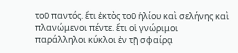τοῦ παντός. ἔτι ἐκτὸς τοῦ ἡλίου καὶ σελήνης καὶ πλανώμενοι πέντε. ἔτι οἱ γνώριμοι παράλληλοι κύκλοι ἐν τῇ σφαίρᾳ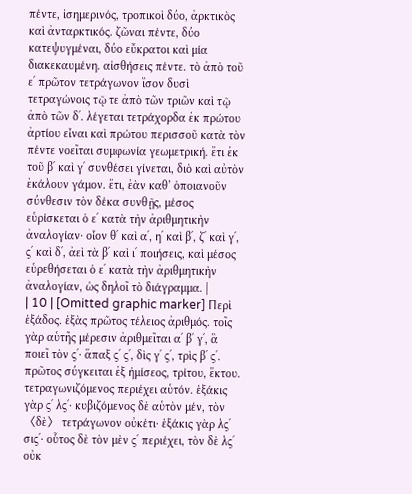πέντε, ἰσημερινός, τροπικοὶ δύο, ἀρκτικὸς καὶ ἀνταρκτικός. ζῶναι πέντε, δύο κατεψυγμέναι, δύο εὔκρατοι καὶ μία διακεκαυμένη. αἰσθήσεις πέντε. τὸ ἀπὸ τοῦ εʹ πρῶτον τετράγωνον ἴσον δυσὶ τετραγώνοις τῷ τε ἀπὸ τῶν τριῶν καὶ τῷ ἀπὸ τῶν δʹ. λέγεται τετράχορδα ἐκ πρώτου ἀρτίου εἶναι καὶ πρώτου περισσοῦ κατὰ τὸν πέντε νοεῖται συμφωνία γεωμετρική. ἔτι ἐκ τοῦ βʹ καὶ γʹ συνθέσει γίνεται, διὸ καὶ αὐτὸν ἐκάλουν γάμον. ἔτι, ἐὰν καθ’ ὁποιανοῦν σύνθεσιν τὸν δέκα συνθῇς, μέσος εὑρίσκεται ὁ εʹ κατὰ τὴν ἀριθμητικὴν ἀναλογίαν· οἷον θʹ καὶ αʹ, ηʹ καὶ βʹ, ζʹ καὶ γʹ, ϛʹ καὶ δʹ, ἀεὶ τὰ βʹ καὶ ιʹ ποιήσεις, καὶ μέσος εὑρεθήσεται ὁ εʹ κατὰ τὴν ἀριθμητικὴν ἀναλογίαν, ὡς δηλοῖ τὸ διάγραμμα. |
| 10 | [Omitted graphic marker] Περὶ ἑξάδος. ἑξὰς πρῶτος τέλειος ἀριθμός. τοῖς γὰρ αὑτῆς μέρεσιν ἀριθμεῖται αʹ βʹ γʹ, ἃ ποιεῖ τὸν ϛʹ· ἅπαξ ϛʹ ϛʹ, δὶς γʹ ϛʹ, τρὶς βʹ ϛʹ. πρῶτος σύγκειται ἐξ ἡμίσεος, τρίτου, ἕκτου. τετραγωνιζόμενος περιέχει αὑτόν. ἑξάκις γὰρ ϛʹ λϛʹ· κυβιζόμενος δὲ αὑτὸν μέν, τὸν 〈δὲ〉 τετράγωνον οὐκέτι· ἑξάκις γὰρ λϛʹ σιϛʹ· οὗτος δὲ τὸν μὲν ϛʹ περιέχει, τὸν δὲ λϛʹ οὐκ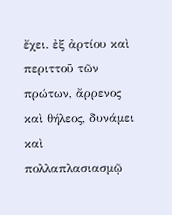ἔχει. ἐξ ἀρτίου καὶ περιττοῦ τῶν πρώτων, ἄρρενος καὶ θήλεος, δυνάμει καὶ πολλαπλασιασμῷ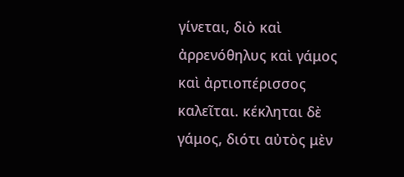γίνεται, διὸ καὶ ἀρρενόθηλυς καὶ γάμος καὶ ἀρτιοπέρισσος καλεῖται. κέκληται δὲ γάμος, διότι αὐτὸς μὲν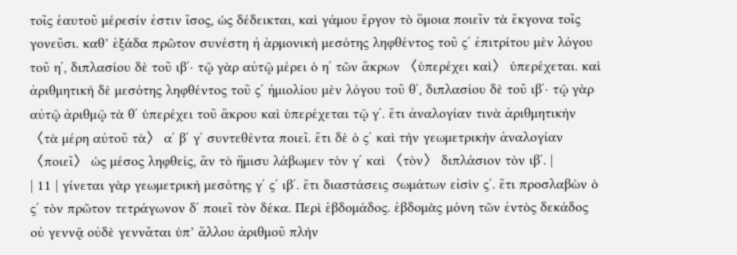τοῖς ἑαυτοῦ μέρεσίν ἐστιν ἴσος, ὡς δέδεικται, καὶ γάμου ἔργον τὸ ὅμοια ποιεῖν τὰ ἔκγονα τοῖς γονεῦσι. καθ’ ἑξάδα πρῶτον συνέστη ἡ ἁρμονικὴ μεσότης ληφθέντος τοῦ ϛʹ ἐπιτρίτου μὲν λόγου τοῦ ηʹ, διπλασίου δὲ τοῦ ιβʹ· τῷ γὰρ αὐτῷ μέρει ὁ ηʹ τῶν ἄκρων 〈ὑπερέχει καὶ〉 ὑπερέχεται. καὶ ἀριθμητικὴ δὲ μεσότης ληφθέντος τοῦ ϛʹ ἡμιολίου μὲν λόγου τοῦ θʹ, διπλασίου δὲ τοῦ ιβʹ· τῷ γὰρ αὐτῷ ἀριθμῷ τὰ θʹ ὑπερέχει τοῦ ἄκρου καὶ ὑπερέχεται τῷ γʹ. ἔτι ἀναλογίαν τινὰ ἀριθμητικὴν 〈τὰ μέρη αὐτοῦ τὰ〉 αʹ βʹ γʹ συντεθέντα ποιεῖ. ἔτι δὲ ὁ ϛʹ καὶ τὴν γεωμετρικὴν ἀναλογίαν 〈ποιεῖ〉 ὡς μέσος ληφθείς, ἂν τὸ ἥμισυ λάβωμεν τὸν γʹ καὶ 〈τὸν〉 διπλάσιον τὸν ιβʹ. |
| 11 | γίνεται γὰρ γεωμετρικὴ μεσότης γʹ ϛʹ ιβʹ. ἔτι διαστάσεις σωμάτων εἰσὶν ϛʹ. ἔτι προσλαβὼν ὁ ϛʹ τὸν πρῶτον τετράγωνον δʹ ποιεῖ τὸν δέκα. Περὶ ἑβδομάδος. ἑβδομὰς μόνη τῶν ἐντὸς δεκάδος οὐ γεννᾷ οὐδὲ γεννᾶται ὑπ’ ἄλλου ἀριθμοῦ πλὴν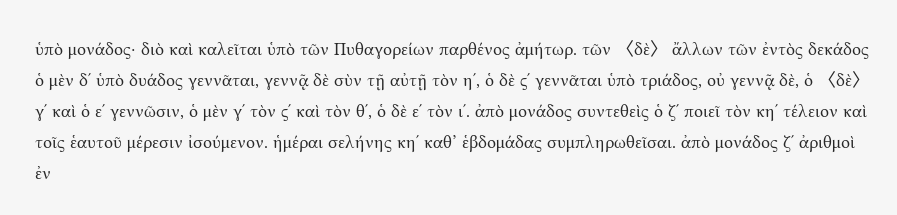ὑπὸ μονάδος· διὸ καὶ καλεῖται ὑπὸ τῶν Πυθαγορείων παρθένος ἀμήτωρ. τῶν 〈δὲ〉 ἄλλων τῶν ἐντὸς δεκάδος ὁ μὲν δʹ ὑπὸ δυάδος γεννᾶται, γεννᾷ δὲ σὺν τῇ αὐτῇ τὸν ηʹ, ὁ δὲ ϛʹ γεννᾶται ὑπὸ τριάδος, οὐ γεννᾷ δὲ, ὁ 〈δὲ〉 γʹ καὶ ὁ εʹ γεννῶσιν, ὁ μὲν γʹ τὸν ϛʹ καὶ τὸν θʹ, ὁ δὲ εʹ τὸν ιʹ. ἀπὸ μονάδος συντεθεὶς ὁ ζʹ ποιεῖ τὸν κηʹ τέλειον καὶ τοῖς ἑαυτοῦ μέρεσιν ἰσούμενον. ἡμέραι σελήνης κηʹ καθ’ ἑβδομάδας συμπληρωθεῖσαι. ἀπὸ μονάδος ζʹ ἀριθμοὶ ἐν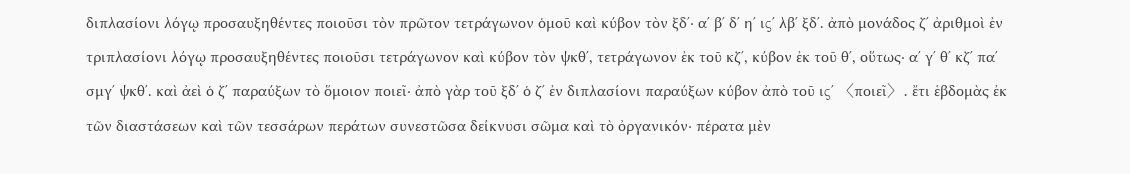διπλασίονι λόγῳ προσαυξηθέντες ποιοῦσι τὸν πρῶτον τετράγωνον ὁμοῦ καὶ κύβον τὸν ξδʹ· αʹ βʹ δʹ ηʹ ιϛʹ λβʹ ξδʹ. ἀπὸ μονάδος ζʹ ἀριθμοὶ ἐν τριπλασίονι λόγῳ προσαυξηθέντες ποιοῦσι τετράγωνον καὶ κύβον τὸν ψκθʹ, τετράγωνον ἐκ τοῦ κζʹ, κύβον ἐκ τοῦ θʹ, οὕτως· αʹ γʹ θʹ κζʹ παʹ σμγʹ ψκθʹ. καὶ ἀεὶ ὁ ζʹ παραύξων τὸ ὅμοιον ποιεῖ· ἀπὸ γὰρ τοῦ ξδʹ ὁ ζʹ ἐν διπλασίονι παραύξων κύβον ἀπὸ τοῦ ιϛʹ 〈ποιεῖ〉. ἔτι ἑβδομὰς ἐκ τῶν διαστάσεων καὶ τῶν τεσσάρων περάτων συνεστῶσα δείκνυσι σῶμα καὶ τὸ ὀργανικόν· πέρατα μὲν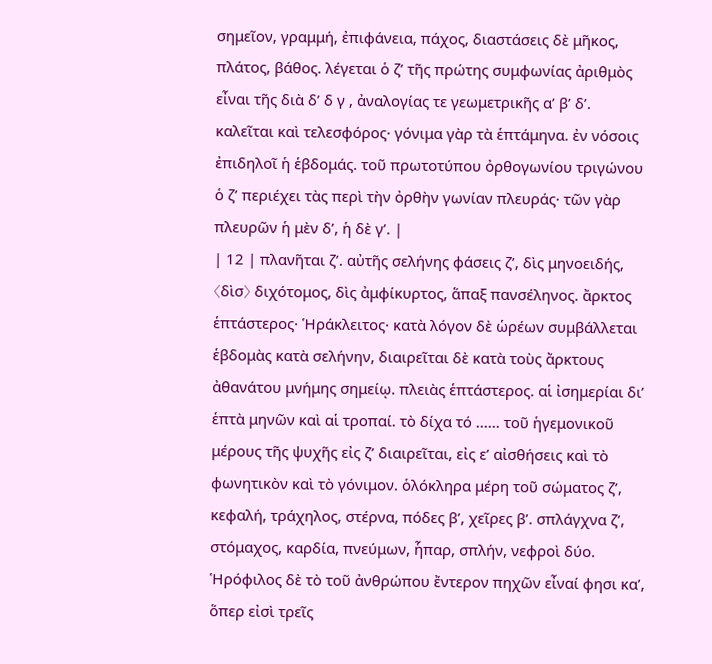σημεῖον, γραμμή, ἐπιφάνεια, πάχος, διαστάσεις δὲ μῆκος, πλάτος, βάθος. λέγεται ὁ ζʹ τῆς πρώτης συμφωνίας ἀριθμὸς εἶναι τῆς διὰ δʹ δ γ , ἀναλογίας τε γεωμετρικῆς αʹ βʹ δʹ. καλεῖται καὶ τελεσφόρος· γόνιμα γὰρ τὰ ἑπτάμηνα. ἐν νόσοις ἐπιδηλοῖ ἡ ἑβδομάς. τοῦ πρωτοτύπου ὀρθογωνίου τριγώνου ὁ ζʹ περιέχει τὰς περὶ τὴν ὀρθὴν γωνίαν πλευράς· τῶν γὰρ πλευρῶν ἡ μὲν δʹ, ἡ δὲ γʹ. |
| 12 | πλανῆται ζʹ. αὐτῆς σελήνης φάσεις ζʹ, δὶς μηνοειδής, 〈δὶσ〉 διχότομος, δὶς ἀμφίκυρτος, ἅπαξ πανσέληνος. ἄρκτος ἑπτάστερος· Ἡράκλειτος· κατὰ λόγον δὲ ὡρέων συμβάλλεται ἑβδομὰς κατὰ σελήνην, διαιρεῖται δὲ κατὰ τοὺς ἄρκτους ἀθανάτου μνήμης σημείῳ. πλειὰς ἑπτάστερος. αἱ ἰσημερίαι δι’ ἑπτὰ μηνῶν καὶ αἱ τροπαί. τὸ δίχα τό ...... τοῦ ἡγεμονικοῦ μέρους τῆς ψυχῆς εἰς ζʹ διαιρεῖται, εἰς εʹ αἰσθήσεις καὶ τὸ φωνητικὸν καὶ τὸ γόνιμον. ὁλόκληρα μέρη τοῦ σώματος ζʹ, κεφαλή, τράχηλος, στέρνα, πόδες βʹ, χεῖρες βʹ. σπλάγχνα ζʹ, στόμαχος, καρδία, πνεύμων, ἧπαρ, σπλήν, νεφροὶ δύο. Ἡρόφιλος δὲ τὸ τοῦ ἀνθρώπου ἔντερον πηχῶν εἶναί φησι καʹ, ὅπερ εἰσὶ τρεῖς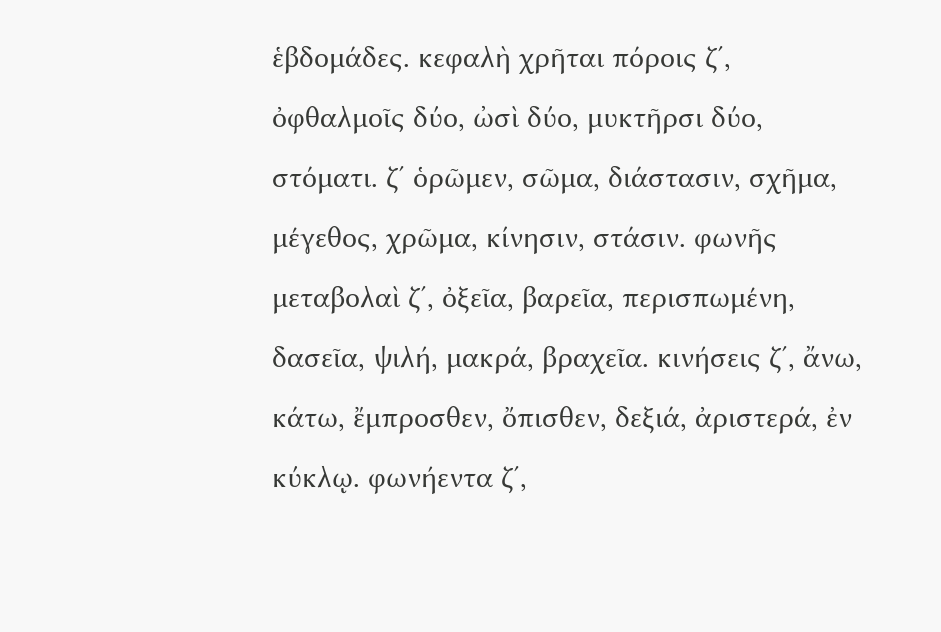ἑβδομάδες. κεφαλὴ χρῆται πόροις ζʹ, ὀφθαλμοῖς δύο, ὠσὶ δύο, μυκτῆρσι δύο, στόματι. ζʹ ὁρῶμεν, σῶμα, διάστασιν, σχῆμα, μέγεθος, χρῶμα, κίνησιν, στάσιν. φωνῆς μεταβολαὶ ζʹ, ὀξεῖα, βαρεῖα, περισπωμένη, δασεῖα, ψιλή, μακρά, βραχεῖα. κινήσεις ζʹ, ἄνω, κάτω, ἔμπροσθεν, ὄπισθεν, δεξιά, ἀριστερά, ἐν κύκλῳ. φωνήεντα ζʹ,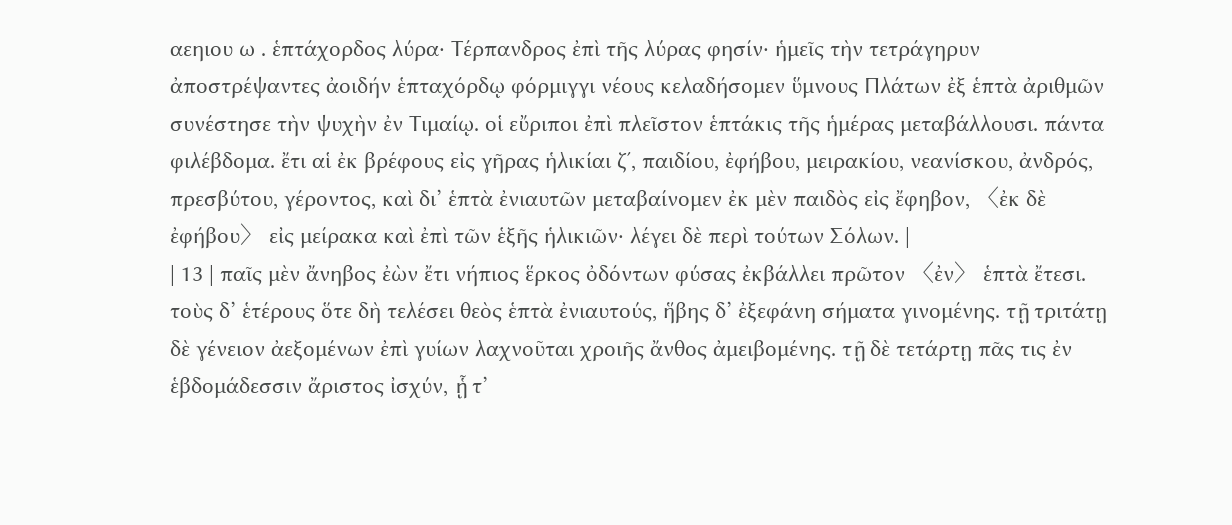αεηιου ω . ἑπτάχορδος λύρα· Τέρπανδρος ἐπὶ τῆς λύρας φησίν· ἡμεῖς τὴν τετράγηρυν ἀποστρέψαντες ἀοιδήν ἑπταχόρδῳ φόρμιγγι νέους κελαδήσομεν ὕμνους Πλάτων ἐξ ἑπτὰ ἀριθμῶν συνέστησε τὴν ψυχὴν ἐν Τιμαίῳ. οἱ εὔριποι ἐπὶ πλεῖστον ἑπτάκις τῆς ἡμέρας μεταβάλλουσι. πάντα φιλέβδομα. ἔτι αἱ ἐκ βρέφους εἰς γῆρας ἡλικίαι ζʹ, παιδίου, ἐφήβου, μειρακίου, νεανίσκου, ἀνδρός, πρεσβύτου, γέροντος, καὶ δι’ ἑπτὰ ἐνιαυτῶν μεταβαίνομεν ἐκ μὲν παιδὸς εἰς ἔφηβον, 〈ἐκ δὲ ἐφήβου〉 εἰς μείρακα καὶ ἐπὶ τῶν ἑξῆς ἡλικιῶν· λέγει δὲ περὶ τούτων Σόλων. |
| 13 | παῖς μὲν ἄνηβος ἐὼν ἔτι νήπιος ἕρκος ὀδόντων φύσας ἐκβάλλει πρῶτον 〈ἐν〉 ἑπτὰ ἔτεσι. τοὺς δ’ ἑτέρους ὅτε δὴ τελέσει θεὸς ἑπτὰ ἐνιαυτούς, ἥβης δ’ ἐξεφάνη σήματα γινομένης. τῇ τριτάτῃ δὲ γένειον ἀεξομένων ἐπὶ γυίων λαχνοῦται χροιῆς ἄνθος ἀμειβομένης. τῇ δὲ τετάρτῃ πᾶς τις ἐν ἑβδομάδεσσιν ἄριστος ἰσχύν, ᾗ τ’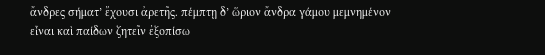ἄνδρες σήματ’ ἔχουσι ἀρετῆς. πέμπτῃ δ’ ὥριον ἄνδρα γάμου μεμνημένον εἶναι καὶ παίδων ζητεῖν ἐξοπίσω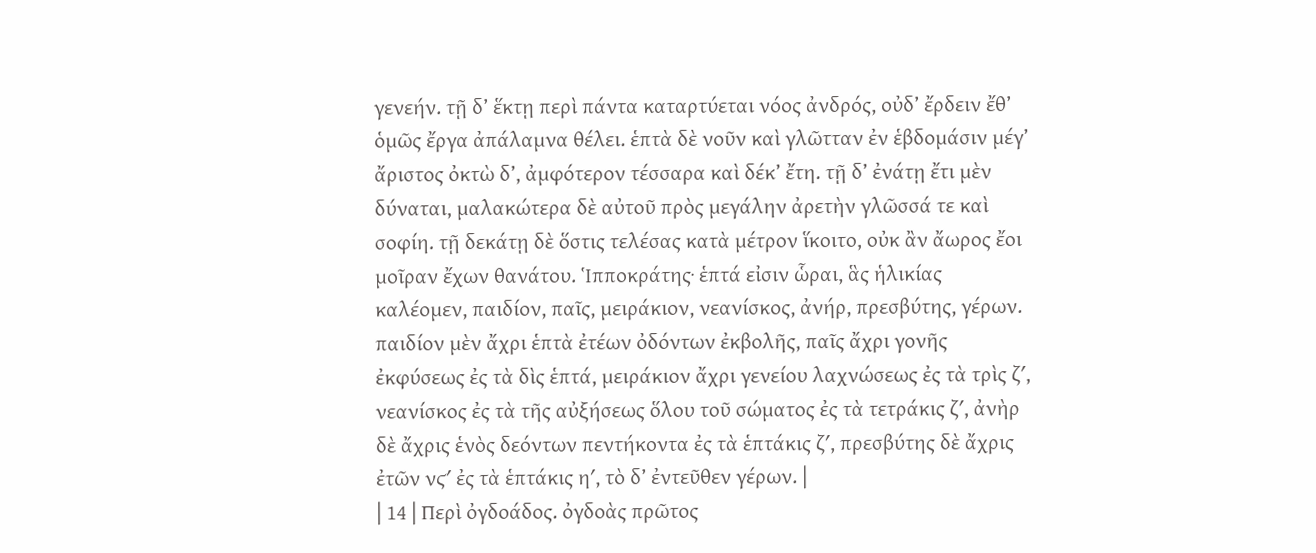γενεήν. τῇ δ’ ἕκτῃ περὶ πάντα καταρτύεται νόος ἀνδρός, οὐδ’ ἔρδειν ἔθ’ ὁμῶς ἔργα ἀπάλαμνα θέλει. ἑπτὰ δὲ νοῦν καὶ γλῶτταν ἐν ἑβδομάσιν μέγ’ ἄριστος ὀκτὼ δ’, ἀμφότερον τέσσαρα καὶ δέκ’ ἔτη. τῇ δ’ ἐνάτῃ ἔτι μὲν δύναται, μαλακώτερα δὲ αὐτοῦ πρὸς μεγάλην ἀρετὴν γλῶσσά τε καὶ σοφίη. τῇ δεκάτῃ δὲ ὅστις τελέσας κατὰ μέτρον ἵκοιτο, οὐκ ἂν ἄωρος ἔοι μοῖραν ἔχων θανάτου. Ἱπποκράτης· ἑπτά εἰσιν ὧραι, ἃς ἡλικίας καλέομεν, παιδίον, παῖς, μειράκιον, νεανίσκος, ἀνήρ, πρεσβύτης, γέρων. παιδίον μὲν ἄχρι ἑπτὰ ἐτέων ὀδόντων ἐκβολῆς, παῖς ἄχρι γονῆς ἐκφύσεως ἐς τὰ δὶς ἑπτά, μειράκιον ἄχρι γενείου λαχνώσεως ἐς τὰ τρὶς ζʹ, νεανίσκος ἐς τὰ τῆς αὐξήσεως ὅλου τοῦ σώματος ἐς τὰ τετράκις ζʹ, ἀνὴρ δὲ ἄχρις ἑνὸς δεόντων πεντήκοντα ἐς τὰ ἑπτάκις ζʹ, πρεσβύτης δὲ ἄχρις ἐτῶν νϛʹ ἐς τὰ ἑπτάκις ηʹ, τὸ δ’ ἐντεῦθεν γέρων. |
| 14 | Περὶ ὀγδοάδος. ὀγδοὰς πρῶτος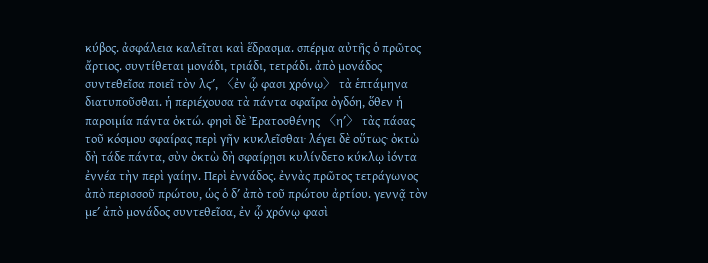κύβος. ἀσφάλεια καλεῖται καὶ ἕδρασμα. σπέρμα αὐτῆς ὁ πρῶτος ἄρτιος. συντίθεται μονάδι, τριάδι, τετράδι. ἀπὸ μονάδος συντεθεῖσα ποιεῖ τὸν λϛʹ, 〈ἐν ᾧ φασι χρόνῳ〉 τὰ ἑπτάμηνα διατυποῦσθαι. ἡ περιέχουσα τὰ πάντα σφαῖρα ὀγδόη, ὅθεν ἡ παροιμία πάντα ὀκτώ. φησὶ δὲ Ἐρατοσθένης 〈ηʹ〉 τὰς πάσας τοῦ κόσμου σφαίρας περὶ γῆν κυκλεῖσθαι· λέγει δὲ οὕτως· ὀκτὼ δὴ τάδε πάντα, σὺν ὀκτὼ δὴ σφαίρῃσι κυλίνδετο κύκλῳ ἰόντα ἐννέα τὴν περὶ γαίην. Περὶ ἐννάδος. ἐννὰς πρῶτος τετράγωνος ἀπὸ περισσοῦ πρώτου, ὡς ὁ δʹ ἀπὸ τοῦ πρώτου ἀρτίου. γεννᾷ τὸν μεʹ ἀπὸ μονάδος συντεθεῖσα, ἐν ᾧ χρόνῳ φασὶ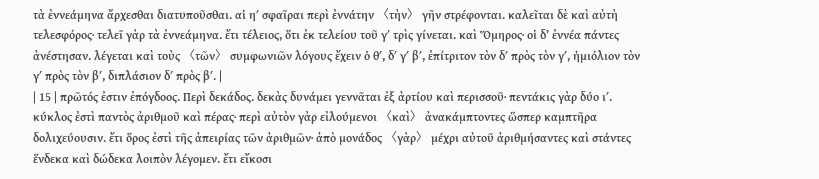τὰ ἐννεάμηνα ἄρχεσθαι διατυποῦσθαι. αἱ ηʹ σφαῖραι περὶ ἐννάτην 〈τὴν〉 γῆν στρέφονται. καλεῖται δὲ καὶ αὐτὴ τελεσφόρος· τελεῖ γὰρ τὰ ἐννεάμηνα. ἔτι τέλειος, ὅτι ἐκ τελείου τοῦ γʹ τρὶς γίνεται. καὶ Ὅμηρος· οἱ δ’ ἐννέα πάντες ἀνέστησαν. λέγεται καὶ τοὺς 〈τῶν〉 συμφωνιῶν λόγους ἔχειν ὁ θʹ, δʹ γʹ βʹ, ἐπίτριτον τὸν δʹ πρὸς τὸν γʹ, ἡμιόλιον τὸν γʹ πρὸς τὸν βʹ, διπλάσιον δʹ πρὸς βʹ. |
| 15 | πρῶτός ἐστιν ἐπόγδοος. Περὶ δεκάδος. δεκὰς δυνάμει γεννᾶται ἐξ ἀρτίου καὶ περισσοῦ· πεντάκις γὰρ δύο ιʹ. κύκλος ἐστὶ παντὸς ἀριθμοῦ καὶ πέρας· περὶ αὐτὸν γὰρ εἰλούμενοι 〈καὶ〉 ἀνακάμπτοντες ὥσπερ καμπτῆρα δολιχεύουσιν. ἔτι ὅρος ἐστὶ τῆς ἀπειρίας τῶν ἀριθμῶν· ἀπὸ μονάδος 〈γὰρ〉 μέχρι αὐτοῦ ἀριθμήσαντες καὶ στάντες ἕνδεκα καὶ δώδεκα λοιπὸν λέγομεν. ἔτι εἴκοσι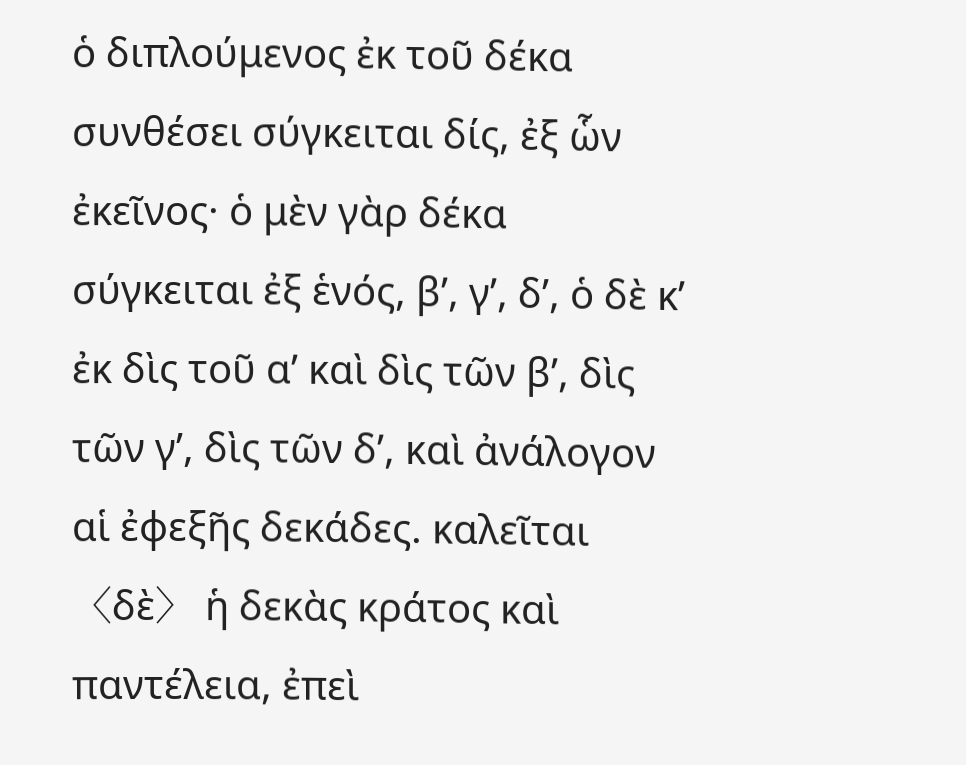ὁ διπλούμενος ἐκ τοῦ δέκα συνθέσει σύγκειται δίς, ἐξ ὧν ἐκεῖνος· ὁ μὲν γὰρ δέκα σύγκειται ἐξ ἑνός, βʹ, γʹ, δʹ, ὁ δὲ κʹ ἐκ δὶς τοῦ αʹ καὶ δὶς τῶν βʹ, δὶς τῶν γʹ, δὶς τῶν δʹ, καὶ ἀνάλογον αἱ ἐφεξῆς δεκάδες. καλεῖται 〈δὲ〉 ἡ δεκὰς κράτος καὶ παντέλεια, ἐπεὶ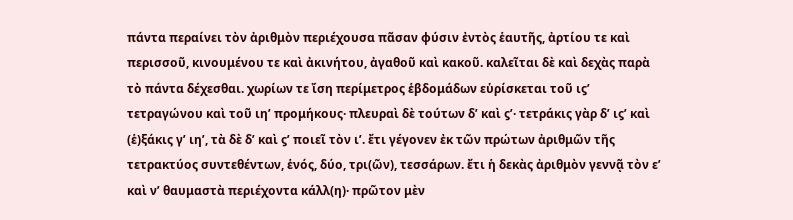πάντα περαίνει τὸν ἀριθμὸν περιέχουσα πᾶσαν φύσιν ἐντὸς ἑαυτῆς, ἀρτίου τε καὶ περισσοῦ, κινουμένου τε καὶ ἀκινήτου, ἀγαθοῦ καὶ κακοῦ. καλεῖται δὲ καὶ δεχὰς παρὰ τὸ πάντα δέχεσθαι. χωρίων τε ἴση περίμετρος ἑβδομάδων εὑρίσκεται τοῦ ιϛʹ τετραγώνου καὶ τοῦ ιηʹ προμήκους· πλευραὶ δὲ τούτων δʹ καὶ ϛʹ· τετράκις γὰρ δʹ ιϛʹ καὶ (ἑ)ξάκις γʹ ιηʹ, τὰ δὲ δʹ καὶ ϛʹ ποιεῖ τὸν ιʹ. ἔτι γέγονεν ἐκ τῶν πρώτων ἀριθμῶν τῆς τετρακτύος συντεθέντων, ἑνός, δύο, τρι(ῶν), τεσσάρων. ἔτι ἡ δεκὰς ἀριθμὸν γεννᾷ τὸν εʹ καὶ νʹ θαυμαστὰ περιέχοντα κάλλ(η)· πρῶτον μὲν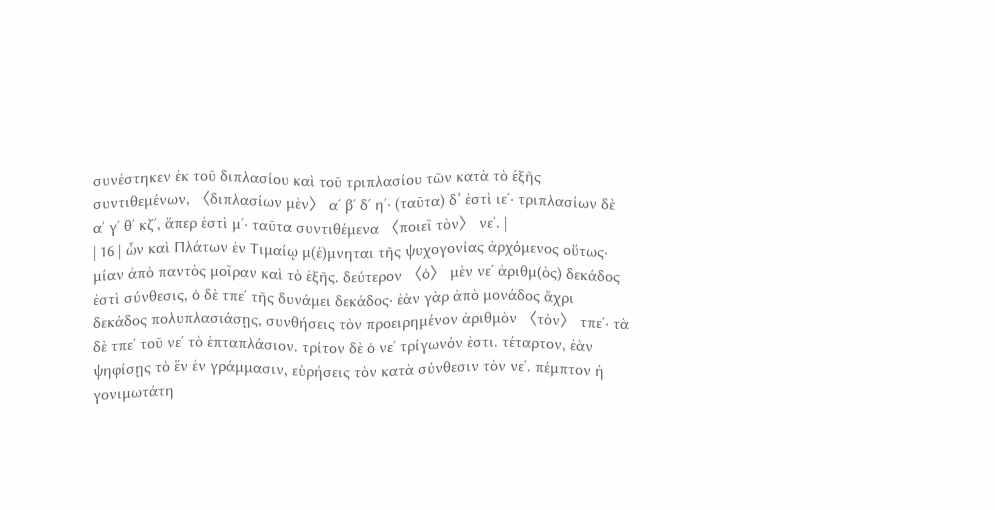συνέστηκεν ἐκ τοῦ διπλασίου καὶ τοῦ τριπλασίου τῶν κατὰ τὸ ἑξῆς συντιθεμένων, 〈διπλασίων μὲν〉 αʹ βʹ δʹ ηʹ· (ταῦτα) δ’ ἐστὶ ιεʹ· τριπλασίων δὲ αʹ γʹ θʹ κζʹ, ἅπερ ἐστὶ μʹ· ταῦτα συντιθέμενα 〈ποιεῖ τὸν〉 νεʹ. |
| 16 | ὧν καὶ Πλάτων ἐν Τιμαίῳ μ(έ)μνηται τῆς ψυχογονίας ἀρχόμενος οὕτως· μίαν ἀπὸ παντὸς μοῖραν καὶ τὸ ἑξῆς. δεύτερον 〈ὁ〉 μὲν νεʹ ἀριθμ(ὸς) δεκάδος ἐστὶ σύνθεσις, ὁ δὲ τπεʹ τῆς δυνάμει δεκάδος· ἐὰν γὰρ ἀπὸ μονάδος ἄχρι δεκάδος πολυπλασιάσῃς, συνθήσεις τὸν προειρημένον ἀριθμὸν 〈τὸν〉 τπεʹ· τὰ δὲ τπεʹ τοῦ νεʹ τὸ ἑπταπλάσιον. τρίτον δὲ ὁ νεʹ τρίγωνόν ἐστι. τέταρτον, ἐὰν ψηφίσῃς τὸ ἕν ἐν γράμμασιν, εὑρήσεις τὸν κατὰ σύνθεσιν τὸν νεʹ. πέμπτον ἡ γονιμωτάτη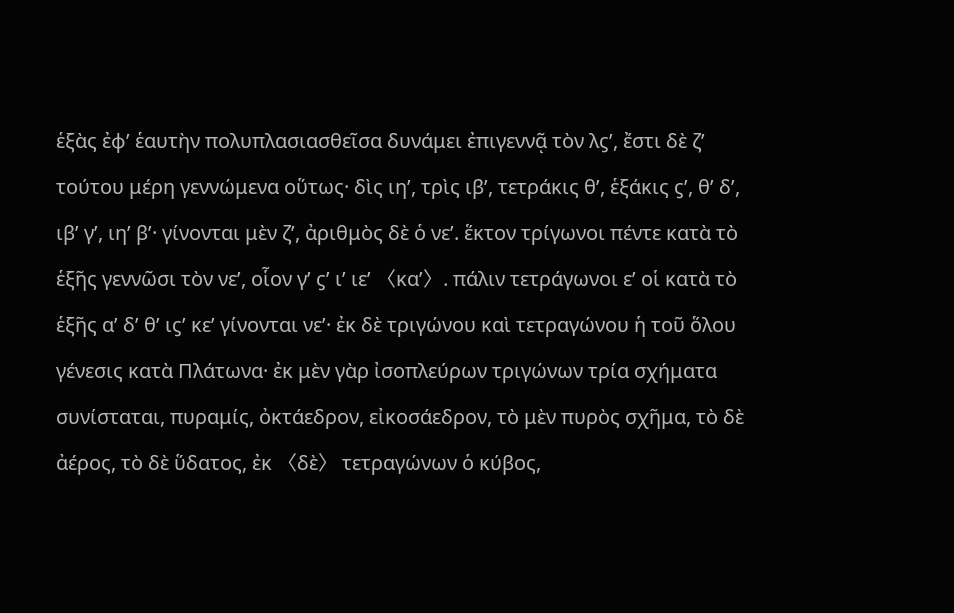ἑξὰς ἐφ’ ἑαυτὴν πολυπλασιασθεῖσα δυνάμει ἐπιγεννᾷ τὸν λϛʹ, ἔστι δὲ ζʹ τούτου μέρη γεννώμενα οὕτως· δὶς ιηʹ, τρὶς ιβʹ, τετράκις θʹ, ἑξάκις ϛʹ, θʹ δʹ, ιβʹ γʹ, ιηʹ βʹ· γίνονται μὲν ζʹ, ἀριθμὸς δὲ ὁ νεʹ. ἕκτον τρίγωνοι πέντε κατὰ τὸ ἑξῆς γεννῶσι τὸν νεʹ, οἷον γʹ ϛʹ ιʹ ιεʹ 〈καʹ〉. πάλιν τετράγωνοι εʹ οἱ κατὰ τὸ ἑξῆς αʹ δʹ θʹ ιϛʹ κεʹ γίνονται νεʹ· ἐκ δὲ τριγώνου καὶ τετραγώνου ἡ τοῦ ὅλου γένεσις κατὰ Πλάτωνα· ἐκ μὲν γὰρ ἰσοπλεύρων τριγώνων τρία σχήματα συνίσταται, πυραμίς, ὀκτάεδρον, εἰκοσάεδρον, τὸ μὲν πυρὸς σχῆμα, τὸ δὲ ἀέρος, τὸ δὲ ὕδατος, ἐκ 〈δὲ〉 τετραγώνων ὁ κύβος,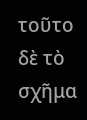τοῦτο δὲ τὸ σχῆμα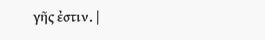γῆς ἐστιν. |